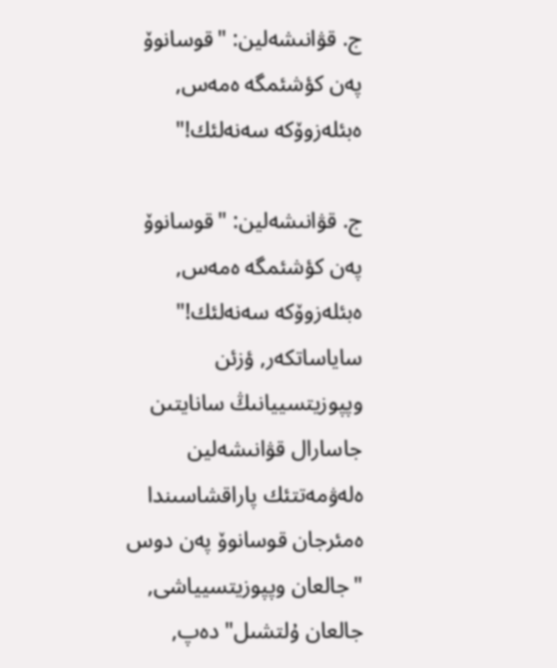ج. قۋانىشەلين: "قوسانوۆ پەن كؤشئمگە ەمەس, ەبئلەزوۆكە سەنەلئك!"

ج. قۋانىشەلين: "قوسانوۆ پەن كؤشئمگە ەمەس, ەبئلەزوۆكە سەنەلئك!"
ساياساتكەر, ؤزئن وپپوزيتسييانىڭ سانايتىن جاسارال قۋانىشەلين ەلەۋمەتتئك پاراقشاسىندا ەمئرجان قوسانوۆ پەن دوس "جالعان وپپوزيتسيياشى, جالعان ۇلتشىل" دەپ,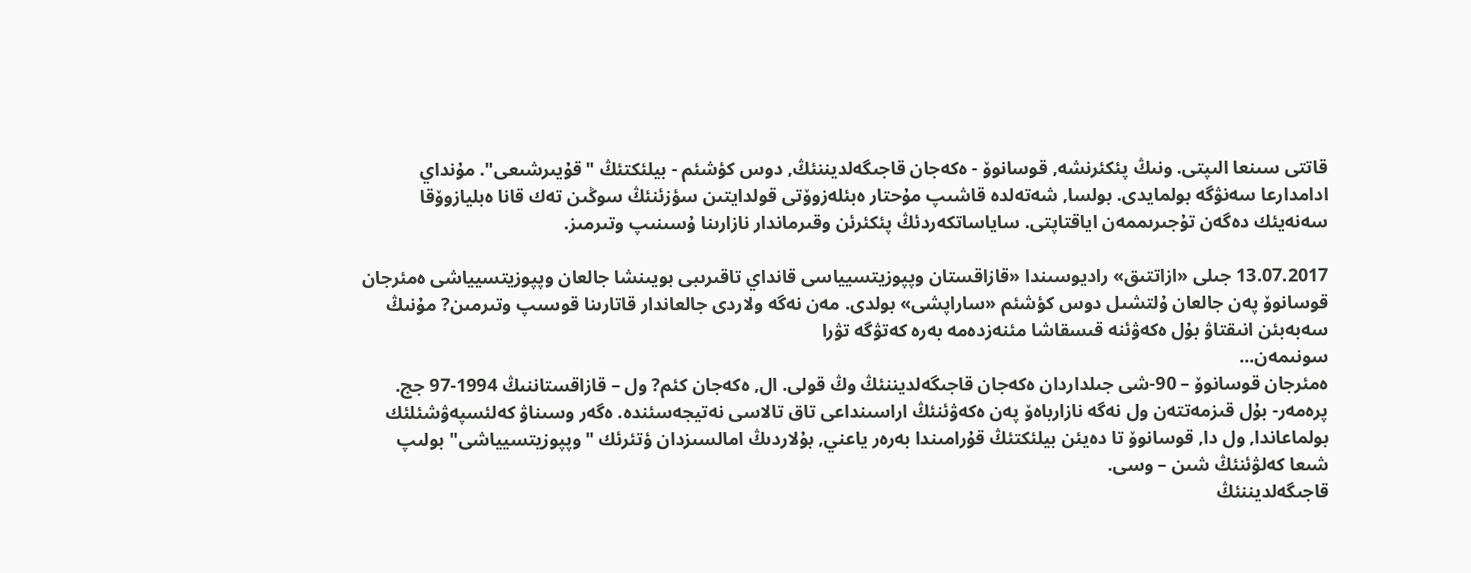قاتتى سىنعا الىپتى. ونىڭ پئكئرنشە, قوسانوۆ - ەكەجان قاجىگەلديننئڭ, دوس كؤشئم - بيلئكتئڭ "قۇيىرشىعى". مۇنداي ادامدارعا سەنۋگە بولمايدى. بولسا, شەتەلدە قاشىپ مۇحتار ەبئلەزوۆتى قولدايتىن سؤزئنئڭ سوڭىن تەك قانا ەبليازوۆقا سەنەيئك دەگەن تۇجىرىممەن اياقتاپتى. ساياساتكەردئڭ پئكئرئن وقىرماندار نازارىنا ۇسىنىپ وتىرمىز.

13.07.2017 جىلى «ازاتتىق» راديوسىندا «قازاقستان وپپوزيتسيياسى قانداي تاقىرىبى بويىنشا جالعان وپپوزيتسيياشى ەمئرجان قوسانوۆ پەن جالعان ۇلتشىل دوس كؤشئم «ساراپشى» بولدى. مەن نەگە ولاردى جالعاندار قاتارىنا قوسىپ وتىرمىن? مۇنىڭ سەبەبئن انىقتاۋ بۇل ەكەۋئنە قىسقاشا مئنەزدەمە بەرە كەتۋگە تۋرا
سونىمەن...
ەمئرجان قوسانوۆ – 90-شى جىلداردان ەكەجان قاجىگەلديننئڭ وڭ قولى. ال, ەكەجان كئم? ول – قازاقستاننىڭ 1994-97 جج. پرەمەر- بۇل قىزمەتتەن ول نەگە نازارباەۆ پەن ەكەۋئنئڭ اراسىنداعى تاق تالاسى نەتيجەسئندە. ەگەر وسىناۋ كەلئسپەۋشئلئك بولماعاندا, ول دا, قوسانوۆ تا دەيئن بيلئكتئڭ قۇرامىندا بەرەر ياعني, بۇلاردىڭ امالسىزدان ؤتئرئك "وپپوزيتسيياشى" بولىپ شىعا كەلۋئنئڭ شىن – وسى.
قاجىگەلديننئڭ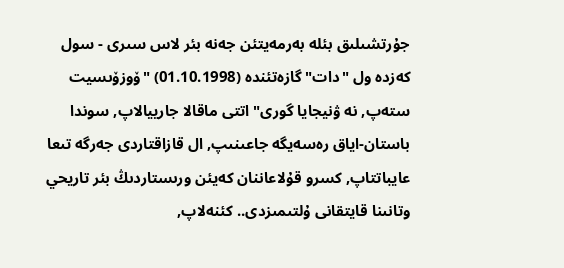جۇرتشىلىق بئلە بەرمەيتئن جەنە بئر لاس سىرى - سول كەزدە ول "دات" گازەتئندە (01.10.1998) "ۆوزۆىسيت ستەپ, نە ۋنيجايا گورى" اتتى ماقالا جارييالاپ, سوندا باستان-اياق رەسەيگە جاعىنىپ, ال قازاقتاردى جەرگە تىعا عايباتتاپ, كسرو قۇلاعاننان كەيئن ورىستاردىڭ بئر تاريحي وتانىنا قايتقانى ۇلتىمىزدى.. كئنەلاپ,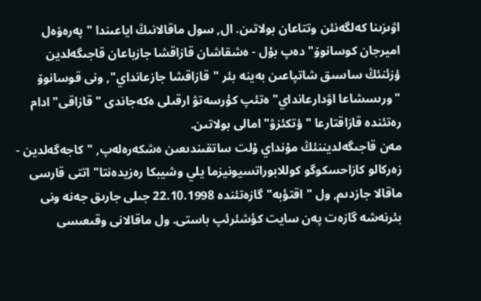اۋىزىنا كەلگەنئن وتتاعان بولاتىن. ال, سول ماقالانىڭ اياعىندا "پەرەۆەل اميرجان كوسانوۆ" دەپ بۇل - ەشقاشان قازاقشا جازباعان قاجىگەلدين ؤزئنئڭ ساسىق شاتپاعىن بەينە بئر "قازاقشا جازعانداي", ونى قوسانوۆ "ورىسشاعا اۋدارعانداي" ەتئپ كؤرسەتۋ ارقىلى ەكەجاندى "قازاقى" ادام رەتئندە قازاقتارعا "ؤتكئزۋ" امالى بولاتىن.
مەن قاجىگەلديننئڭ مۇنداي ۇلت ساتقىندىعىن ەشكەرەلەپ, "كاجەگەلدين - زەركالو كازاحسكوگو كوللابوراتسيونيزما يلي وشيبكا رەزيدەنتا" اتتى قارسى ماقالا جازدىم, ول "اقتؤبە" گازەتئندە 22.10.1998 جىلى جارىق جەنە ونى بئرنەشە گازەت پەن سايت كؤشئرئپ باستى. ول ماقالانى وقىعىسى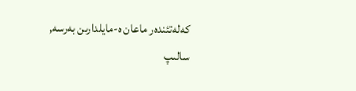كەلەتئندەر ماعان ە-مايلدارىن بەرسە, سالىپ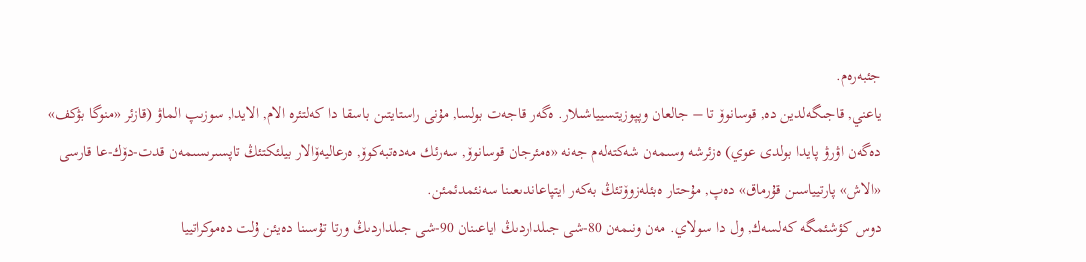جئبەرەم.
ياعني, قاجىگەلدين دە, قوسانوۆ تا – جالعان وپپوزيتسيياشىلار. ەگەر قاجەت بولسا, مۇنى راستايتىن باسقا دا كەلتئرە الام, الايدا, سوزىپ الماۋ (قازئر «منوگا بۋكف» دەگەن اۋرۋ پايدا بولدى عوي) ەزئرشە وسىمەن شەكتەلەم جەنە «ەمئرجان قوسانوۆ, سەرئك مەدەتبەكوۆ, ەرعاليەۆالار بيلئكتئڭ تاپسىرىسىمەن قدت-دۆك-عا قارسى «الاش» پارتيياسىن قۇرماق» دەپ, مۇحتار ەبئلەزوۆتئڭ بەكەر ايتپاعاندىعىنا سەنئمدئمئن.
دوس كؤشئمگە كەلسەك, ول دا سولاي. مەن ونىمەن 80-شى جىلداردىڭ اياعىنان 90-شى جىلداردىڭ ورتا تۇسىنا دەيئن ۇلت دەموكراتييا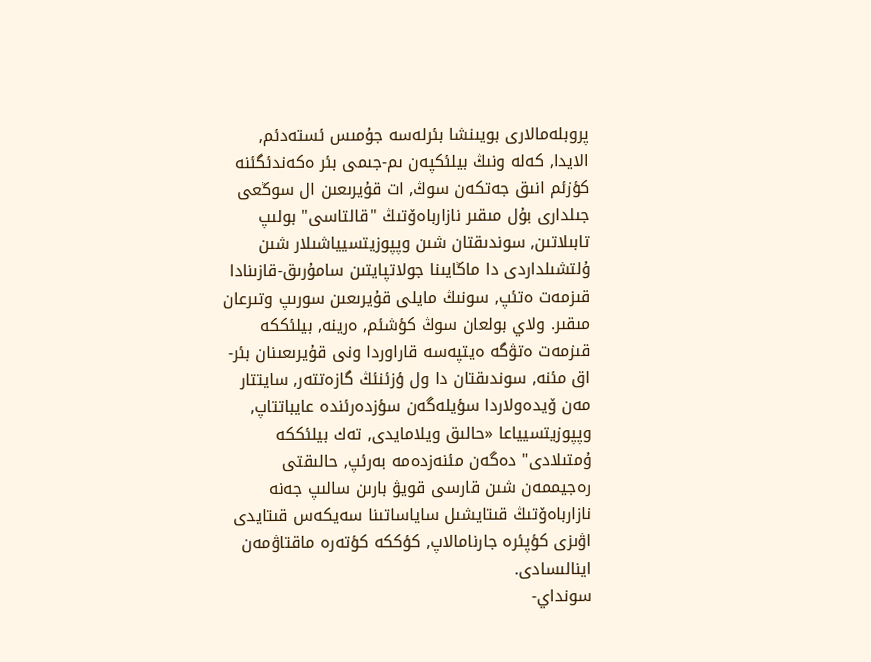پروبلەمالارى بويىنشا بئرلەسە جۇمىس ئستەدئم, الايدا, كەلە ونىڭ بيلئكپەن ىم-جىمى بئر ەكەندئگئنە كؤزئم انىق جەتكەن سوڭ, ات قۇيرىعىن ال سوڭعى جىلدارى بۇل مىقىر نازارباەۆتىڭ "قالتاسى" بولىپ تابىلاتىن, سوندىقتان شىن وپپوزيتسيياشىلار شىن ۇلتشىلداردى دا ماڭايىنا جولاتپايتىن سامۇرىق-قازىنادا قىزمەت ەتئپ, سونىڭ مايلى قۇيرىعىن سورىپ وتىرعان مىقىر. ولاي بولعان سوڭ كؤشئم, ەرينە, بيلئككە قىزمەت ەتۋگە ەيتپەسە قاراوردا ونى قۇيرىعىنان بئر-اق مئنە, سوندىقتان دا ول ؤزئنئڭ گازەتتەر, سايتتار مەن ۆيدەولاردا سؤيلەگەن سؤزدەرئندە عايباتتاپ, وپپوزيتسيياعا «حالىق ويلامايدى, تەك بيلئككە ۇمتىلادى" دەگەن مئنەزدەمە بەرئپ, حالىقتى رەجيممەن شىن قارسى قويۋ بارىن سالىپ جەنە نازارباەۆتىڭ قىتايشىل ساياساتىنا سەيكەس قىتايدى اۋىزى كؤپئرە جارنامالاپ, كؤككە كؤتەرە ماقتاۋمەن اينالىسادى.
سونداي-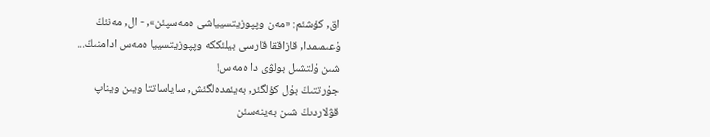اق, كؤشئم: «مەن وپپوزيتسيياشى ەمەسپئن», - ال, مەنئڭ ۇعىمىمدا, قازاققا قارسى بيلئككە وپپوزيتسييا ەمەس ادامنىڭ... شىن ۇلتشىل بولۋى دا ەمەس!
جۇرتتىڭ بۇل كؤلگئر, بەيئمدەلگئش, ساياساتتا ويىن ويناپ قۋلاردىڭ شىن بەينەسئن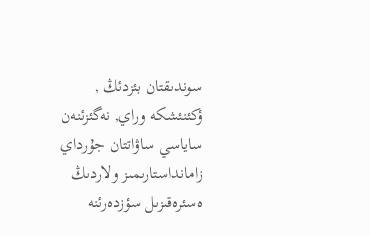سوندىقتان بئزدئڭ , ؤكئنئشكە وراي, نەگئزئنەن ساياسي ساۋاتتان جۇرداي زامانداستارىمىز ولاردىڭ ەسئرەقىزىل سؤزدەرئنە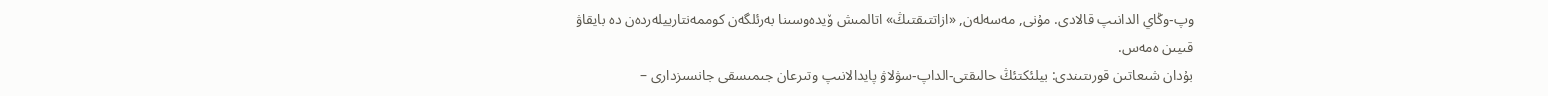وپ-وڭاي الدانىپ قالادى. مۇنى, مەسەلەن, «ازاتتىقتىڭ» اتالمىش ۆيدەوسىنا بەرئلگەن كوممەنتارييلەردەن دە بايقاۋ قىيىن ەمەس.
بۇدان شىعاتىن قورىتىندى: بيلئكتئڭ حالىقتى-الداپ-سۋلاۋ پايدالانىپ وتىرعان جىمىسقى جانسىزدارى –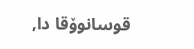قوسانوۆقا دا,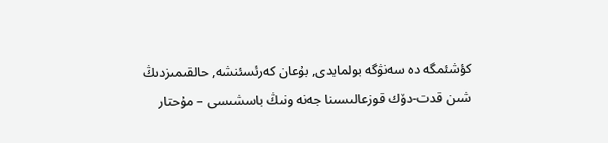كؤشئمگە دە سەنۋگە بولمايدى, بۇعان كەرئسئنشە, حالقىمىزدىڭ شىن قدت-دۆك قوزعالىسىنا جەنە ونىڭ باسشىسى – مۇحتار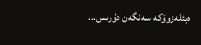ەبئلەزوۆكە سەنگەن دۇرىس...